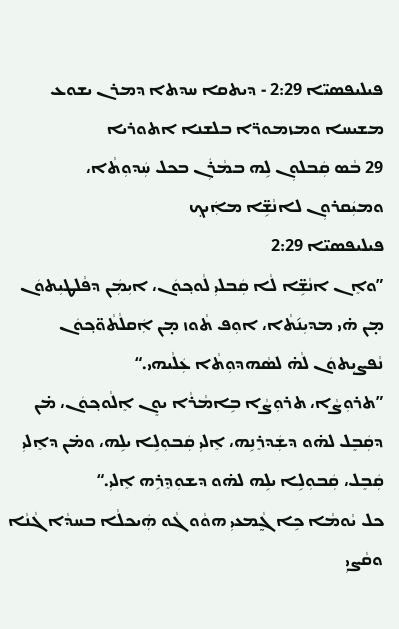ܦܝܠܝܦܣܝ̈ܐ 2:29 - ܕܝܬܩܐ ܚܕܬܐ ܕܡܪܢ ܝܫܘܥ ܡܫܝܚܐ ܘܡܙܡܘܪ̈ܐ ܒܠܫܢܐ ܐܬܘܪܝܐ
29 ܒܵܣ ܩܲܒܠܘܼܢ ܠܹܗ ܒܡܵܪܲܢ ܒܟܠ ܚܲܕܘܼܬܵ‌ܐ، ܘܡܝܲܩܪܘܼܢ ܠܐܢܵܫܹ̈ܐ ܡܐܲܝܟ݂
ܦܝܠܝܦܣܝ̈ܐ 2:29
”ܘܐܸܢ ܐܢܵܫܹ̈ܐ ܠܵܐ ܩܲܒܠܝܼ ܠܵܘܟ݂ܘܿܢ، ܐܝܼܡܲܢ ܕܦܵܠܛܝܼܬܘܿܢ ܡ̣ܢ ܗ̇ܝ ܡܕܝܼܢ݇ܬܵ‌ܐ، ܐܘܼܦ ܬܵܘܙ ܡ̣ܢ ܐܲܩܠܵܬܵܘ̈ܟ݂ܘܿܢ ܢܵܦܨܝܼܬܘܿܢ ܠܵܗ̇ ܠܣܵܗܕܘܼܬܵ‌ܐ ܥܲܠܵܝܗ‌ܝ.“
”ܬܪܘܼܨܵܐ، ܬܪܘܼܨܵܐ ܒܹܐܡܵܪܵܐ ܝܘܸܢ ܐܸܠܵܘܟ݂ܘܿܢ، ܡ̇ܢ ܕܩܲܒܸܠ ܠܗ̇ܘ ܕܫܲܕܪܸܢܹܗ، ܐܸܠܝܼ ܩܲܒܘܼܠܹܐ ܝܠܹܗ، ܘܡ̇ܢ ܕܐܸܠܝܼ ܩܲܒܸܠ، ܩܲܒܘܼܠܹܐ ܝܠܹܗ ܠܗ̇ܘ ܕܫܘܼܕܸܪܹܗ ܐܸܠܝܼ.“
ܟܠ ܝܵܘܡܵܐ ܟܹܐ ܓ̰ܵܡܥܝܼ ܗܘܵܘ ܓܵܘ ܗܲܝܟܠܵܐ ܒܚܕܵܐ ܓܵܢܵܐ ܘܩܵܨܝܼ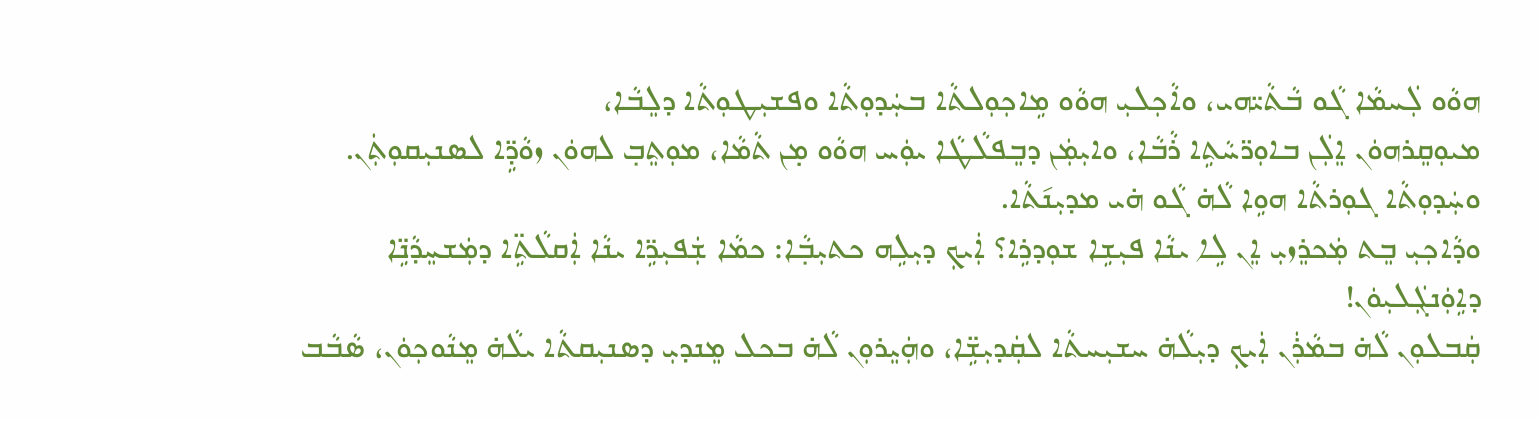ܗܘܵܘ ܠܲܚܡܵܐ ܓܵܘ ܒܵܬܵܝ̈ܗ‌ܝ، ܘܐܵܟ݂ܠܝܼ ܗܘܵܘ ܡܹܐܟ݂ܘܼܠܬܵ‌ܐ ܒܚܲܕܘܼܬܵ‌ܐ ܘܦܫܝܼܛܘܼܬܵ‌ܐ ܕܠܸܒܵܐ،
ܡܝܘܼܩܸܪܗܘܿܢ ܐܸܠܲܢ ܒܐܘܼܪ̈ܚܵܬܹ‌ܐ ܪܵܒܵܐ، ܘܐܝܼܡܲܢ ܕܒܸܦܠܵܛܵܐ ܝܘܲܚ ܗܘܵܘ ܡ̣ܢ ܬܵܡܵܐ، ܡܘܼܬܸܒ݂ ܠܗܘܿܢ ܙܘܵܕܹ̈ܐ ܠܣܢܝܼܩܘܼܬܲܢ.
ܘܚܲܕܘܼܬܵ‌ܐ ܓܘܼܪܬܵ‌ܐ ܗܘܹܐ ܠܵܗ̇ ܓܵܘ ܗ̇ܝ ܡܕܝܼܢ݇ܬܵ‌ܐ.
ܘܕܵܐܟ݂ܝܼ ܒܸܬ ܡܲܟܪܸܙܝܼ ܐܸܢ ܠܹܐ ܝܢܵܐ ܦܝܼܫܹܐ ܫܘܼܕܪܹܐ؟ ܐܲܝܟ݂ ܕܝܼܠܹܗ ܟܬܝܼܒ݂ܵܐ: ܟܡܵܐ ܫܲܦܝܼܪܹ̈ܐ ܝܢܵܐ ܐܲܩܠܵܬܹ̈‌ܐ ܕܡܲܫܚܸܕܵܢܹ̈ܐ ܕܐܹܘܲܢܓܲܠܝܼܘܿܢ!
ܩܲܒܠܘܼܢ ܠܵܗ̇ ܒܡܵܪܲܢ ܐܲܝܟ݂ ܕܝܼܠܵܗ̇ ܚܫܝܼܚܬܵ‌ܐ ܠܩܲܕܝܼܫܹ̈ܐ، ܘܗܲܝܸܪܘܼܢ ܠܵܗ̇ ܒܟܠ ܡܸܢܕܝܼ ܕܣܢܝܼܩܬܵ‌ܐ ܝܠܵܗ̇ ܡܸܢܵܘܟ݂ܘܿܢ، ܣܵܒܵܒ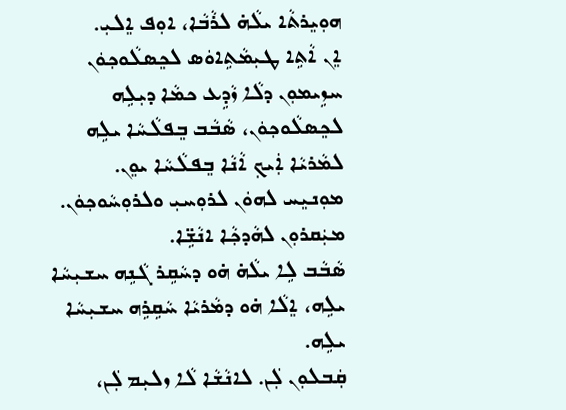ܗܘܼܝܸܪܬܵ‌ܐ ܝܠܵܗ̇ ܠܪܵܒܵܐ، ܐܘܼܦ ܐܸܠܝܼ.
ܐܸܢ ܐܵܬܹ‌ܐ ܛܝܼܡܵܬܹܐܘܿܣ ܠܟܸܣܠܵܘܟ݂ܘܿܢ ܚܙܹܝܡܘܼܢ ܕܠܵܐ ܙܵܕܹܥ ܟܡܵܐ ܕܝܼܠܹܗ ܠܟܸܣܠܵܘܟ݂ܘܿܢ، ܣܵܒܵܒ ܒܸܦܠܵܚܵܐ ܝܠܹܗ ܠܡܵܪܝܵܐ ܐܲܝܟ݂ ܐܵܢܵܐ ܒܸܦܠܵܚܵܐ ܝܘܸܢ.
ܡܘܼܢܝܸܚ ܠܗܘܿܢ ܠܪܘܼܚܝܼ ܘܠܪܘܼܚܵܘܟ݂ܘܿܢ. ܡܝܲܩܪܘܼܢ ܠܗܵܕܟ݂ܵܐ ܐܢܵܫܹ̈ܐ.
ܣܵܒܵܒ ܠܹܐ ܝܠܵܗ̇ ܗ̇ܘ ܕܚܵܩܹܪ ܓܵܢܹܗ ܚܫܝܼܚܵܐ ܝܠܹܗ، ܐܸܠܵܐ ܗ̇ܘ ܕܡܵܪܝܵܐ ܚܵܩܹܪܹܗ ܚܫܝܼܚܵܐ ܝܠܹܗ.
ܩܲܒܠܘܼܢ ܠܲܢ. ܠܐܢܵܫܵܐ ܠܵܐ ܙܠܝܼܡ ܠܲܢ،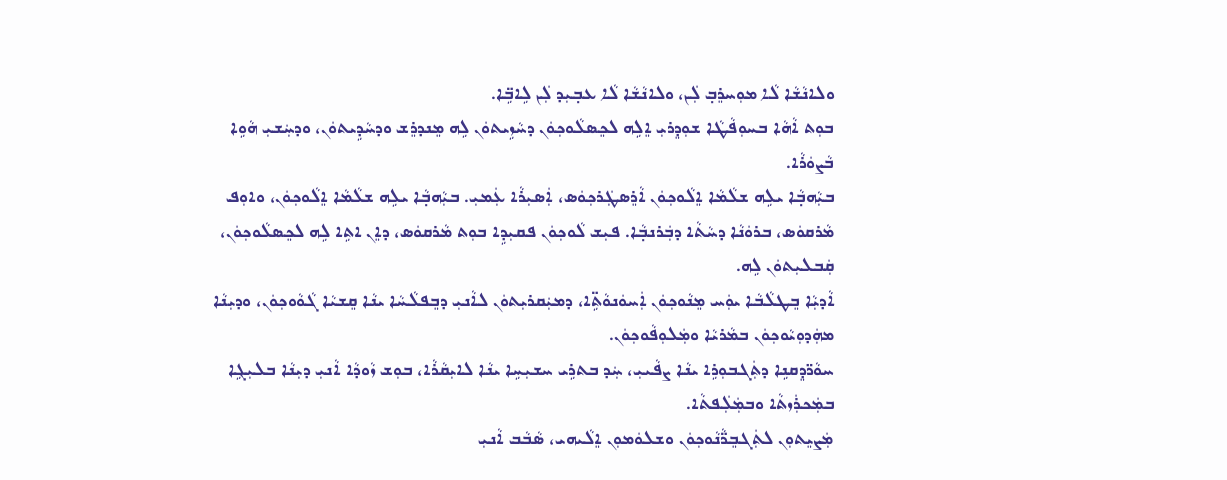ܘܠܐܢܵܫܵܐ ܠܵܐ ܡܘܼܚܪܸܒ݂ ܠܲܢ، ܘܠܐܢܵܫܵܐ ܠܵܐ ܥܒ݂ܝܼܕ ܠܲܢ ܠܹܐܒܹ̈ܐ.
ܒܘܼܬ ܐܵܗܵܐ ܒܚܘܼܦܵܛܵܐ ܫܘܼܕܸܪܝܼ ܐܸܠܹܗ ܠܟܸܣܠܵܘܟ݂ܘܿܢ ܕܚܵܙܹܝܬܘܿܢ ܠܹܗ ܡܸܢܕܪܸܫ ܘܕܚܵܕܹܝܬܘܿܢ، ܘܕܚܲܫܝܼ ܗܵܘܹܐ ܒܵܨܘܿܪܵܐ.
ܒܝܼܵܗܒ݂ܵܐ ܝܠܹܗ ܫܠܵܡܵܐ ܐܸܠܵܘܟ݂ܘܿܢ ܐܵܪܸܣܛܲܪܟ݂ܘܿܣ، ܐܲܣܝܼܪܵܐ ܥܲܡܝܼ. ܒܝܼܵܗܒ݂ܵܐ ܝܠܹܗ ܫܠܵܡܵܐ ܐܸܠܵܘܟ݂ܘܿܢ، ܘܐܘܼܦ ܡܵܪܩܘܿܣ، ܒܪܘܿܢܵܐ ܕܚܵܬܵ‌ܐ ܕܒܲܪܢܒ݂ܵܐ. ܦܝܼܫ ܠܵܘܟ݂ܘܿܢ ܦܩܝܼܕܹܐ ܒܘܼܬ ܡܵܪܩܘܿܣ، ܕܐܸܢ ܐܬܹ‌ܐ ܠܹܗ ܠܟܸܣܠܵܘܟ݂ܘܿܢ، ܩܲܒܠܝܼܬܘܿܢ ܠܹܗ.
ܐܵܕܝܼܵܐ ܒܸܛܠܵܒܵܐ ܝܘܲܚ ܡܸܢܵܘܟ݂ܘܿܢ ܐܲܚܘܿܢܘܵܬܹ̈‌ܐ، ܕܡܝܲܩܪܝܼܬܘܿܢ ܠܐܵܢܝܼ ܕܒܸܦܠܵܚܵܐ ܝܢܵܐ ܩܸܫܝܵܐ ܓܵܘܵܘܟ݂ܘܿܢ، ܘܕܝܼܢܵܐ ܡܗܲܕܘܼܝܵܘܟ݂ܘܿܢ ܒܡܵܪܝܵܐ ܘܡܲܠܘܼܦܵܘܟ݂ܘܿܢ.
ܚܘܵܪ̈ܕܸܩܢܹܐ ܕܬܲܓܒܘܼܪܹܐ ܝܢܵܐ ܨܦܵܝܝܼ، ܚܲܕ ܒܬܪܹܝ ܚܫܝܼܚܹܐ ܝܢܵܐ ܠܐܝܼܩܵܪܵܐ، ܒܘܼܫ ܙܵܘܕܵܐ ܐܵܢܝܼ ܕܝܼܢܵܐ ܒܠܝܼܓܹܐ ܒܡܲܟܪܲܙܬܵ‌ܐ ܘܒܡܲܠܲܦܬܵ‌ܐ.
ܡܲܨܝܸܬܘܼܢ ܠܬܲܓܒܸܪ̈ܵܢܵܘܟ݂ܘܿܢ ܘܫܠܘܿܡܘܼܢ ܐܸܠܵܝܗ‌ܝ، ܣܵܒܵܒ ܐܵܢܝܼ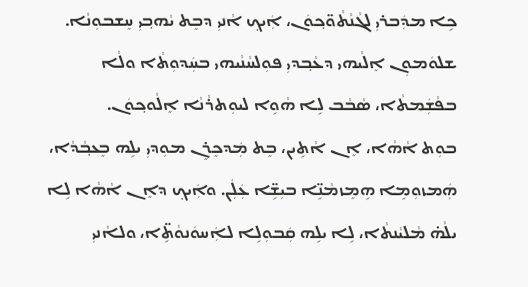ܟܹܐ ܡܕܲܒܪܝܼ ܠܓܵܢܵܬܵܘ̈ܟ݂ܘܿܢ، ܐܲܝܟ݂ ܐܵܢܝܼ ܕܒܸܬ ܝܵܗܒ݂ܝܼ ܚܸܫܒܘܼܢܵܐ. ܫܠܘܿܡܘܼܢ ܐܸܠܵܝܗ‌ܝ ܕܥܵܒ݂ܕܝܼ ܦܘܼܠܚܵܢܵܝܗ‌ܝ ܒܚܲܕܘܼܬܵ‌ܐ ܘܠܵܐ ܒܦܵܫܲܡܬܵ‌ܐ، ܣܵܒܵܒ ܠܹܐ ܗܵܘܹܐ ܠܝܘܼܬܪܵܢܵܐ ܐܸܠܵܘܟ݂ܘܿܢ.
ܒܘܼܬ ܐܵܗܵܐ، ܐܸܢ ܐܵܬܹܝܢ، ܒܸܬ ܡܲܕܟܸܪܸܢ ܡܘܼܕܝܼ ܝܠܹܗ ܒܸܥܒ݂ܵܕܵܐ، ܗܲܡܙܘܼܡܹܐ ܗܹܡܸܙܡܵܢܹ̈ܐ ܒܝܼܫܹ̈ܐ ܥܲܠܲܢ. ܘܐܲܝܟ݂ ܕܐܸܢ ܐܵܗܵܐ ܠܹܐ ܝܠܵܗ̇ ܡܵܠܝܵܢܬܵ‌ܐ، ܠܹܐ ܝܠܹܗ ܩܲܒܘܼܠܹܐ ܠܐܲܚܘܿܢܘܵܬܹ̈‌ܐ، ܘܠܐܵܢܝܼ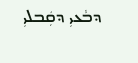ܕܒܵܥܝܼ ܕܩܲܒܠܝܼ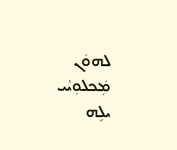ܠܗܘܿܢ ܡܲܟܠܘܼܝܵܝ ܝܠܹܗ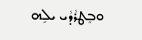ܘܒܸܛܪܵܕܵܝ ܝܠܹܗ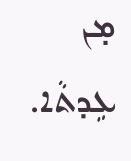ܡ̣ܢ ܥܹܕܬܵ‌ܐ.